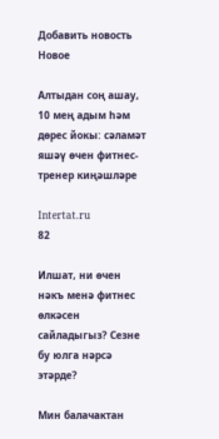Добавить новость
Новое

Алтыдан соң ашау, 10 мең адым һәм дөрес йокы: сәламәт яшәү өчен фитнес-тренер киңәшләре

Intertat.ru
82

Илшат, ни өчен нәкъ менә фитнес өлкәсен сайладыгыз? Сезне бу юлга нәрсә этәрде?

Мин балачактан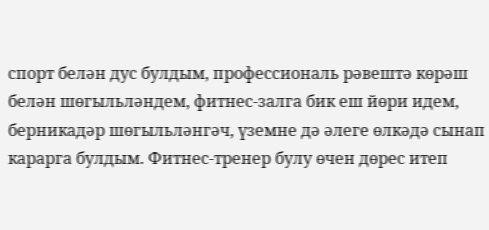спорт белән дус булдым, профессиональ рәвештә көрәш белән шөгыльләндем, фитнес-залга бик еш йөри идем, берникадәр шөгыльләнгәч, үземне дә әлеге өлкәдә сынап карарга булдым. Фитнес-тренер булу өчен дөрес итеп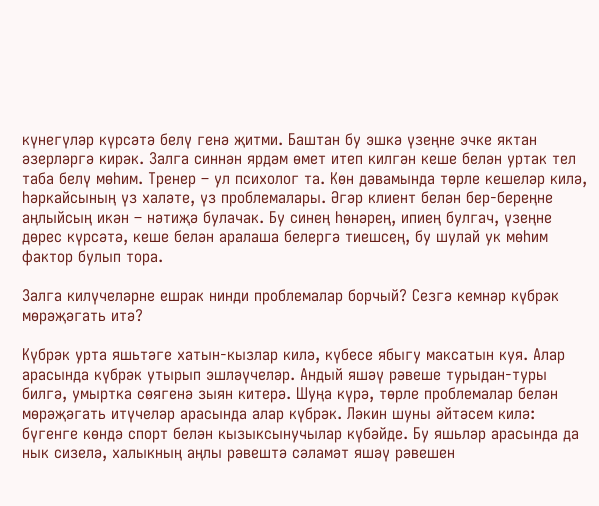күнегүләр күрсәтә белү генә җитми. Баштан бу эшкә үзеңне эчке яктан әзерләргә кирәк. Залга синнән ярдәм өмет итеп килгән кеше белән уртак тел таба белү мөһим. Тренер – ул психолог та. Көн дәвамында төрле кешеләр килә, һәркайсының үз халәте, үз проблемалары. Әгәр клиент белән бер-береңне аңлыйсың икән – нәтиҗә булачак. Бу синең һөнәрең, ипиең булгач, үзеңне дөрес күрсәтә, кеше белән аралаша белергә тиешсең, бу шулай ук мөһим фактор булып тора.

Залга килүчеләрне ешрак нинди проблемалар борчый? Сезгә кемнәр күбрәк мөрәҗәгать итә?

Күбрәк урта яшьтәге хатын-кызлар килә, күбесе ябыгу максатын куя. Алар арасында күбрәк утырып эшләүчеләр. Андый яшәү рәвеше турыдан-туры билгә, умыртка сөягенә зыян китерә. Шуңа күрә, төрле проблемалар белән мөрәҗәгать итүчеләр арасында алар күбрәк. Ләкин шуны әйтәсем килә: бүгенге көндә спорт белән кызыксынучылар күбәйде. Бу яшьләр арасында да нык сизелә, халыкның аңлы рәвештә сәламәт яшәү рәвешен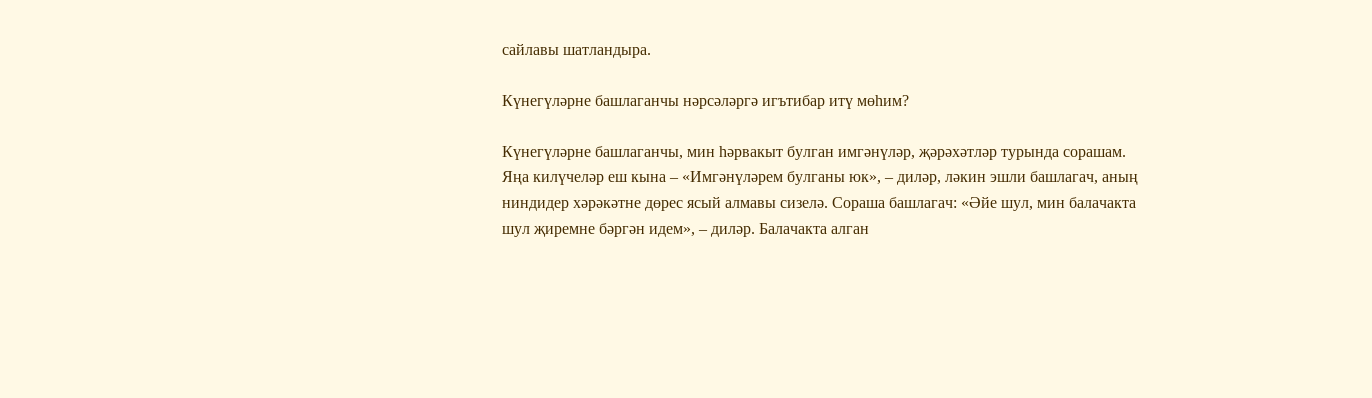сайлавы шатландыра.

Күнегүләрне башлаганчы нәрсәләргә игътибар итү мөһим?

Күнегүләрне башлаганчы, мин һәрвакыт булган имгәнүләр, җәрәхәтләр турында сорашам. Яңа килүчеләр еш кына – «Имгәнүләрем булганы юк», – диләр, ләкин эшли башлагач, аның ниндидер хәрәкәтне дөрес ясый алмавы сизелә. Сораша башлагач: «Әйе шул, мин балачакта шул җиремне бәргән идем», – диләр. Балачакта алган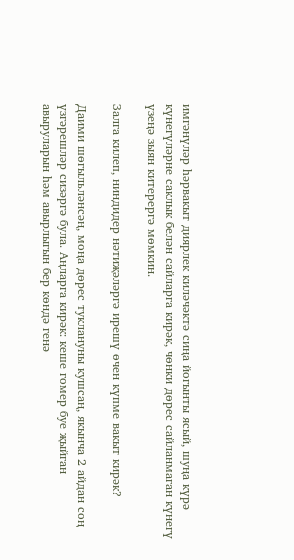имгәнүләр һәрвакыт диярлек киләчәктә сиңа йогынты ясый, шуңа күрә күнегүләрне саклык белән сайларга кирәк, чөнки дөрес сайланмаган күнегү үзеңә зыян китерергә мөмкин.

Залга килеп, ниндидер нәтиҗәләргә ирешү өчен күпме вакыт кирәк?

Даими шөгыльләнсәң, моңа дөрес туклануны кушсаң, якынча 2 айдан соң үзгәрешләр сизәргә була. Аңларга кирәк: кеше гомер буе җыйган авыруларын һәм авырлыгын бер көндә генә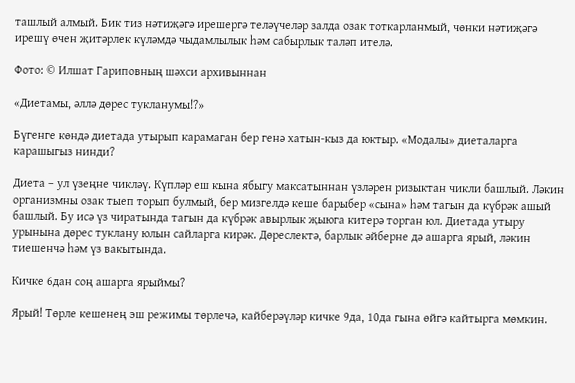ташлый алмый. Бик тиз нәтиҗәгә ирешергә теләүчеләр залда озак тоткарланмый, чөнки нәтиҗәгә ирешү өчен җитәрлек күләмдә чыдамлылык һәм сабырлык таләп ителә.

Фото: © Илшат Гариповның шәхси архивыннан

«Диетамы, әллә дөрес тукланумы!?»

Бүгенге көндә диетада утырып карамаган бер генә хатын-кыз да юктыр. «Модалы» диеталарга карашыгыз нинди?

Диета – ул үзеңне чикләү. Күпләр еш кына ябыгу максатыннан үзләрен ризыктан чикли башлый. Ләкин организмны озак тыеп торып булмый, бер мизгелдә кеше барыбер «сына» һәм тагын да күбрәк ашый башлый. Бу исә үз чиратында тагын да күбрәк авырлык җыюга китерә торган юл. Диетада утыру урынына дөрес туклану юлын сайларга кирәк. Дөреслектә, барлык әйберне дә ашарга ярый, ләкин тиешенчә һәм үз вакытында.

Кичке 6дан соң ашарга ярыймы?

Ярый! Төрле кешенең эш режимы төрлечә, кайберәүләр кичке 9да, 10да гына өйгә кайтырга мөмкин.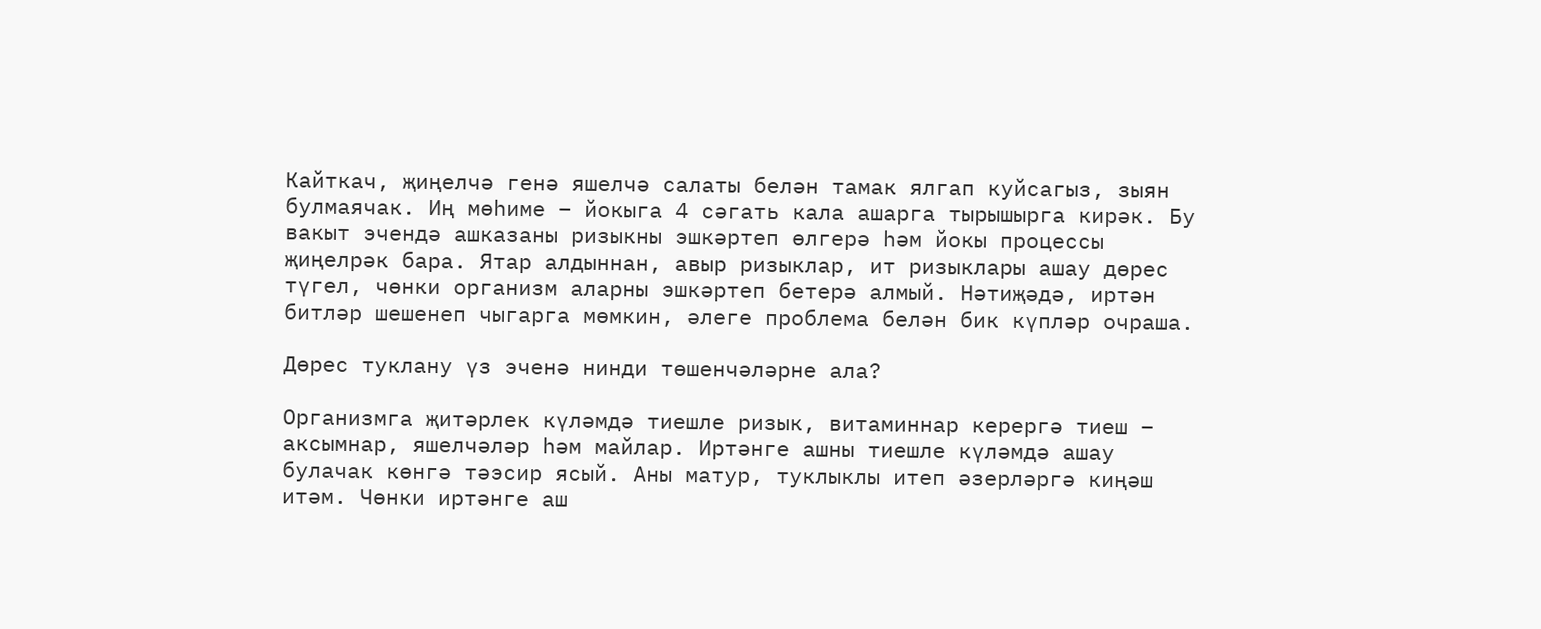Кайткач, җиңелчә генә яшелчә салаты белән тамак ялгап куйсагыз, зыян булмаячак. Иң мөһиме – йокыга 4 сәгать кала ашарга тырышырга кирәк. Бу вакыт эчендә ашказаны ризыкны эшкәртеп өлгерә һәм йокы процессы җиңелрәк бара. Ятар алдыннан, авыр ризыклар, ит ризыклары ашау дөрес түгел, чөнки организм аларны эшкәртеп бетерә алмый. Нәтиҗәдә, иртән битләр шешенеп чыгарга мөмкин, әлеге проблема белән бик күпләр очраша.

Дөрес туклану үз эченә нинди төшенчәләрне ала?

Организмга җитәрлек күләмдә тиешле ризык, витаминнар керергә тиеш – аксымнар, яшелчәләр һәм майлар. Иртәнге ашны тиешле күләмдә ашау булачак көнгә тәэсир ясый. Аны матур, туклыклы итеп әзерләргә киңәш итәм. Чөнки иртәнге аш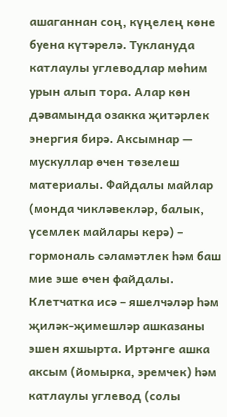ашаганнан соң, күңелең көне буена күтәрелә. Туклануда катлаулы углеводлар мөһим урын алып тора. Алар көн дәвамында озакка җитәрлек энергия бирә. Аксымнар — мускуллар өчен төзелеш материалы. Файдалы майлар (монда чикләвекләр, балык, үсемлек майлары керә) – гормональ сәламәтлек һәм баш мие эше өчен файдалы. Клетчатка исә – яшелчәләр һәм җиләк-җимешләр ашказаны эшен яхшырта. Иртәнге ашка аксым (йомырка, эремчек) һәм катлаулы углевод (солы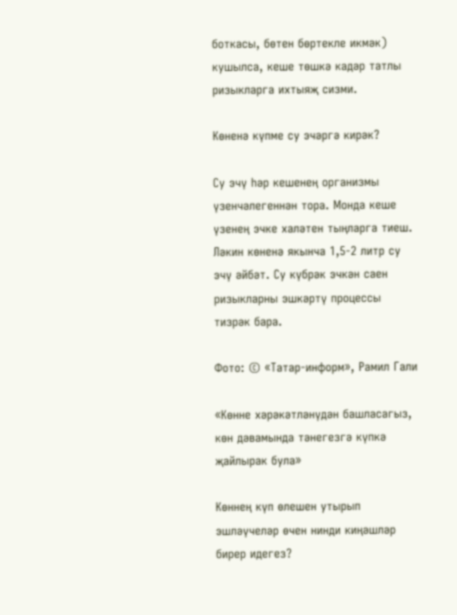боткасы, бөтен бөртекле икмәк) кушылса, кеше төшкә кадәр татлы ризыкларга ихтыяҗ сизми.

Көненә күпме су эчәргә кирәк?

Су эчү һәр кешенең организмы үзенчәлегеннән тора. Монда кеше үзенең эчке халәтен тыңларга тиеш. Ләкин көненә якынча 1,5-2 литр су эчү әйбәт. Су күбрәк эчкән саен ризыкларны эшкәртү процессы тизрәк бара.

Фото: © «Татар-информ», Рамил Гали

«Көнне хәрәкәтләнүдән башласагыз, көн дәвамында тәнегезгә күпкә җайлырак була»

Көннең күп өлешен утырып эшләүчеләр өчен нинди киңәшләр бирер идегез?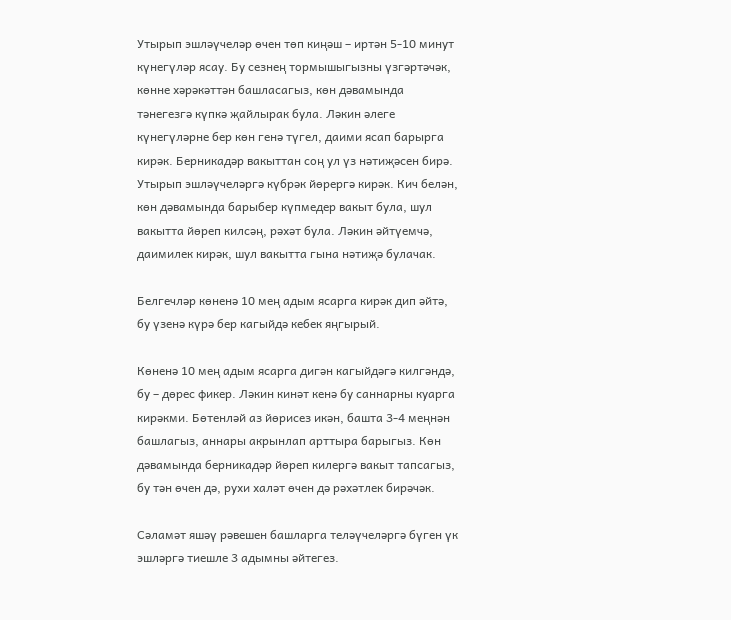Утырып эшләүчеләр өчен төп киңәш – иртән 5-10 минут күнегүләр ясау. Бу сезнең тормышыгызны үзгәртәчәк, көнне хәрәкәттән башласагыз, көн дәвамында тәнегезгә күпкә җайлырак була. Ләкин әлеге күнегүләрне бер көн генә түгел, даими ясап барырга кирәк. Берникадәр вакыттан соң ул үз нәтиҗәсен бирә. Утырып эшләүчеләргә күбрәк йөрергә кирәк. Кич белән, көн дәвамында барыбер күпмедер вакыт була, шул вакытта йөреп килсәң, рәхәт була. Ләкин әйтүемчә, даимилек кирәк, шул вакытта гына нәтиҗә булачак.

Белгечләр көненә 10 мең адым ясарга кирәк дип әйтә, бу үзенә күрә бер кагыйдә кебек яңгырый.

Көненә 10 мең адым ясарга дигән кагыйдәгә килгәндә, бу – дөрес фикер. Ләкин кинәт кенә бу саннарны куарга кирәкми. Бөтенләй аз йөрисез икән, башта 3-4 меңнән башлагыз, аннары акрынлап арттыра барыгыз. Көн дәвамында берникадәр йөреп килергә вакыт тапсагыз, бу тән өчен дә, рухи халәт өчен дә рәхәтлек бирәчәк.

Сәламәт яшәү рәвешен башларга теләүчеләргә бүген үк эшләргә тиешле 3 адымны әйтегез.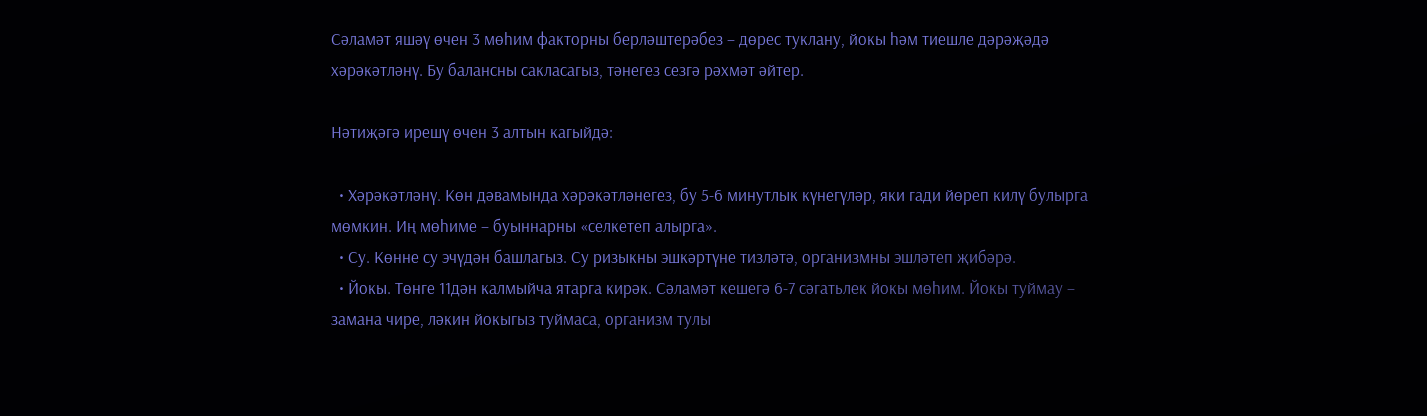Сәламәт яшәү өчен 3 мөһим факторны берләштерәбез – дөрес туклану, йокы һәм тиешле дәрәҗәдә хәрәкәтләнү. Бу балансны сакласагыз, тәнегез сезгә рәхмәт әйтер.

Нәтиҗәгә ирешү өчен 3 алтын кагыйдә:

  • Хәрәкәтләнү. Көн дәвамында хәрәкәтләнегез, бу 5-6 минутлык күнегүләр, яки гади йөреп килү булырга мөмкин. Иң мөһиме – буыннарны «селкетеп алырга».
  • Су. Көнне су эчүдән башлагыз. Су ризыкны эшкәртүне тизләтә, организмны эшләтеп җибәрә.
  • Йокы. Төнге 11дән калмыйча ятарга кирәк. Сәламәт кешегә 6-7 сәгатьлек йокы мөһим. Йокы туймау – замана чире, ләкин йокыгыз туймаса, организм тулы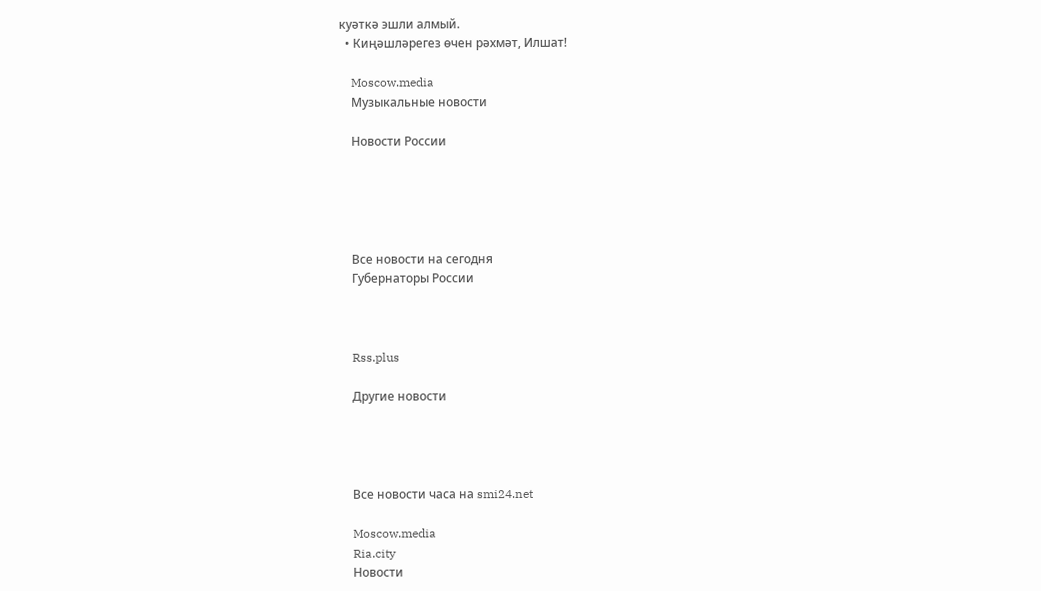куәткә эшли алмый.
  • Киңәшләрегез өчен рәхмәт, Илшат!

    Moscow.media
    Музыкальные новости

    Новости России





    Все новости на сегодня
    Губернаторы России



    Rss.plus

    Другие новости




    Все новости часа на smi24.net

    Moscow.media
    Ria.city
    Новости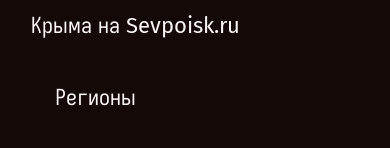Крыма на Sevpoisk.ru

    Регионы